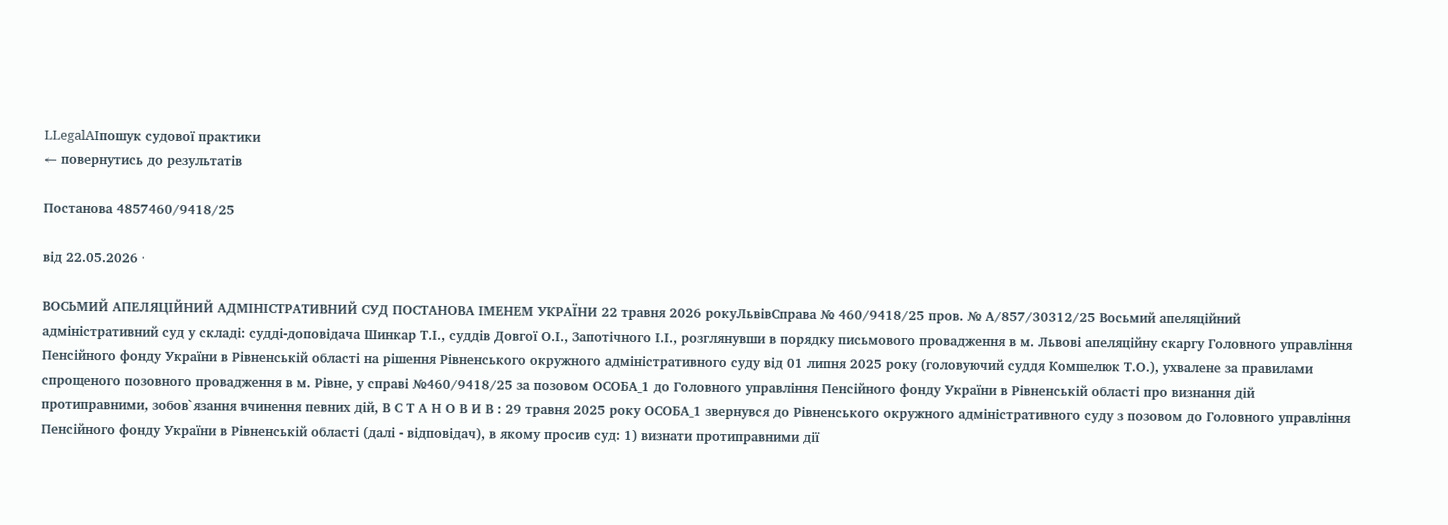LLegalAIпошук судової практики
← повернутись до результатів

Постанова 4857460/9418/25

від 22.05.2026 ·

ВОСЬМИЙ АПЕЛЯЦІЙНИЙ АДМІНІСТРАТИВНИЙ СУД ПОСТАНОВА ІМЕНЕМ УКРАЇНИ 22 травня 2026 рокуЛьвівСправа № 460/9418/25 пров. № А/857/30312/25 Восьмий апеляційний адміністративний суд у складі: судді-доповідача Шинкар Т.І., суддів Довгої О.І., Запотічного І.І., розглянувши в порядку письмового провадження в м. Львові апеляційну скаргу Головного управління Пенсійного фонду України в Рівненській області на рішення Рівненського окружного адміністративного суду від 01 липня 2025 року (головуючий суддя Комшелюк Т.О.), ухвалене за правилами спрощеного позовного провадження в м. Рівне, у справі №460/9418/25 за позовом ОСОБА_1 до Головного управління Пенсійного фонду України в Рівненській області про визнання дій протиправними, зобов`язання вчинення певних дій, В С Т А Н О В И В : 29 травня 2025 року ОСОБА_1 звернувся до Рівненського окружного адміністративного суду з позовом до Головного управління Пенсійного фонду України в Рівненській області (далі - відповідач), в якому просив суд: 1) визнати протиправними дії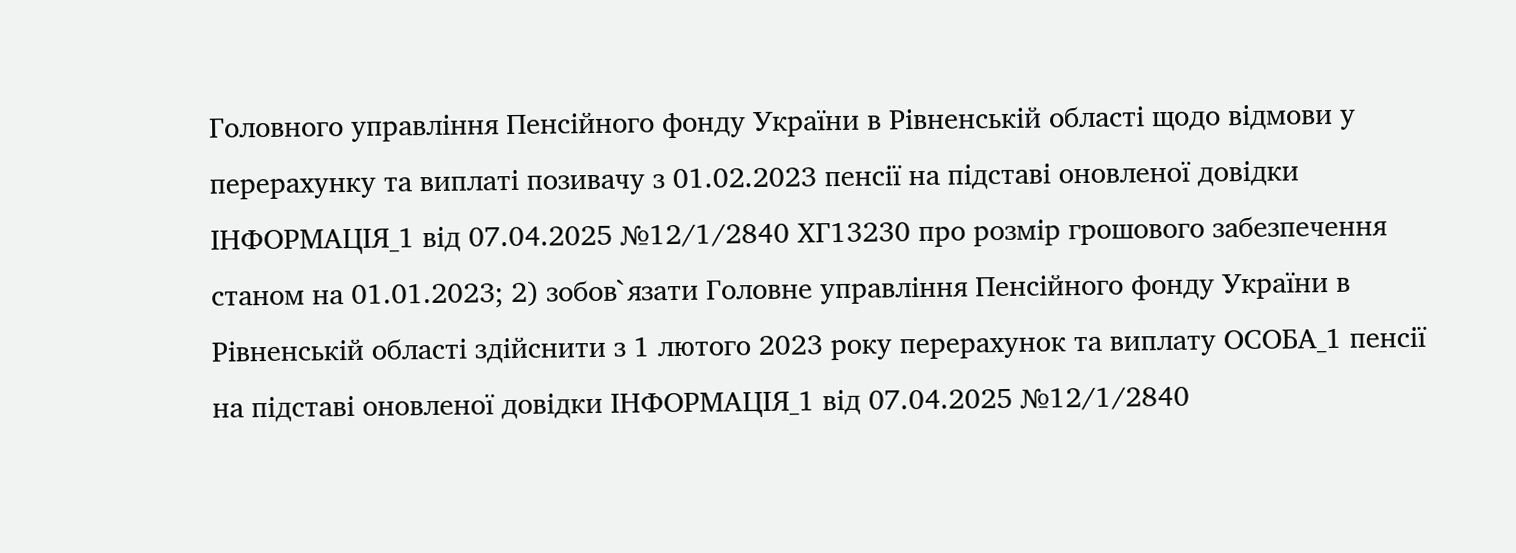Головного управління Пенсійного фонду України в Рівненській області щодо відмови у перерахунку та виплаті позивачу з 01.02.2023 пенсії на підставі оновленої довідки ІНФОРМАЦІЯ_1 від 07.04.2025 №12/1/2840 XГ13230 про розмір грошового забезпечення станом на 01.01.2023; 2) зобов`язати Головне управління Пенсійного фонду України в Рівненській області здійснити з 1 лютого 2023 року перерахунок та виплату ОСОБА_1 пенсії на підставі оновленої довідки ІНФОРМАЦІЯ_1 від 07.04.2025 №12/1/2840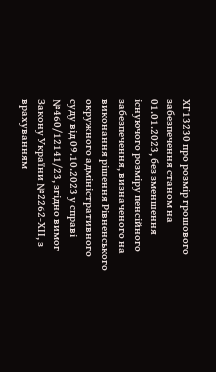ХГ13230 про розмір грошового забезпечення станом на 01.01.2023, без зменшення існуючого розміру пенсійного забезпечення, визначеного на виконання рішення Рівненського окружного адміністративного суду від 09.10.2023 у справі №460/12141/23, згідно вимог Закону України №2262-ХІI, з врахуванням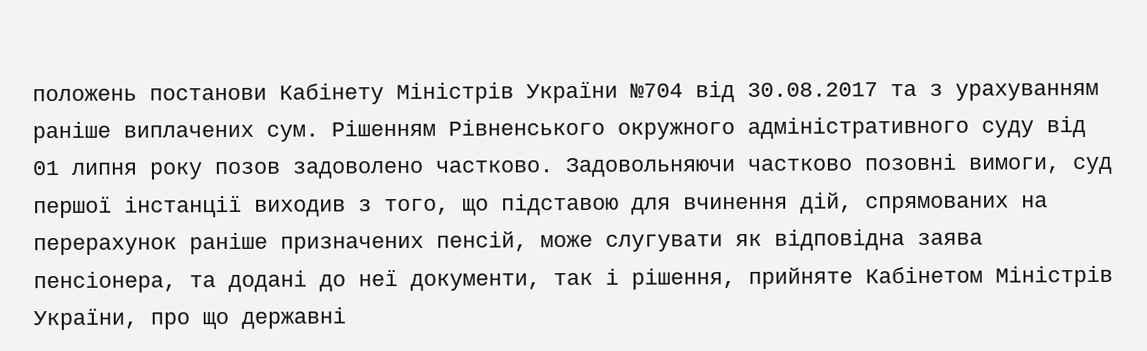положень постанови Кабінету Міністрів України №704 від 30.08.2017 та з урахуванням раніше виплачених сум. Рішенням Рівненського окружного адміністративного суду від 01 липня року позов задоволено частково. Задовольняючи частково позовні вимоги, суд першої інстанції виходив з того, що підставою для вчинення дій, спрямованих на перерахунок раніше призначених пенсій, може слугувати як відповідна заява пенсіонера, та додані до неї документи, так і рішення, прийняте Кабінетом Міністрів України, про що державні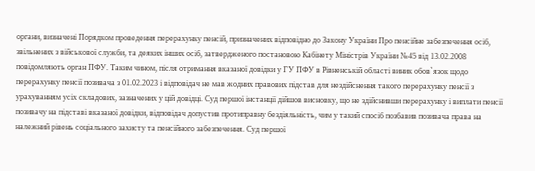органи, визначені Порядком проведення перерахунку пенсій, призначених відповідно до Закону України Про пенсійне забезпечення осіб, звільнених з військової служби, та деяких інших осіб, затвердженого постановою Кабінету Міністрів України №45 від 13.02.2008 повідомляють орган ПФУ. Таким чином, після отримання вказаної довідки у ГУ ПФУ в Рівненській області виник обов`язок щодо перерахунку пенсії позивача з 01.02.2023 і відповідач не мав жодних правових підстав для нездійснення такого перерахунку пенсії з урахуванням усіх складових, зазначених у цій довідці. Суд першої інстанції дійшов висновку, що не здійснивши перерахунку і виплати пенсії позивачу на підставі вказаної довідки, відповідач допустив протиправну бездіяльність, чим у такий спосіб позбавив позивача права на належний рівень соціального захисту та пенсійного забезпечення. Суд першої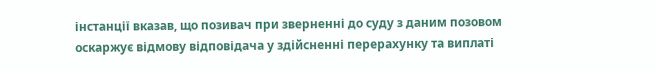інстанції вказав, що позивач при зверненні до суду з даним позовом оскаржує відмову відповідача у здійсненні перерахунку та виплаті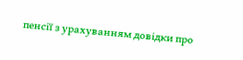пенсії з урахуванням довідки про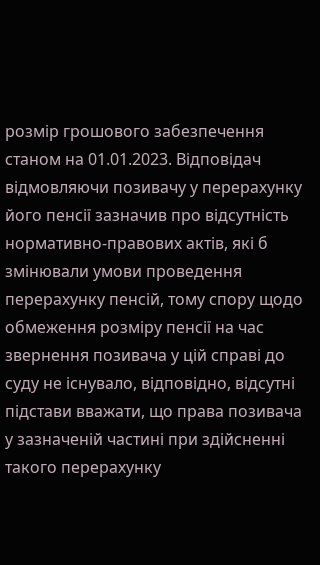розмір грошового забезпечення станом на 01.01.2023. Відповідач відмовляючи позивачу у перерахунку його пенсії зазначив про відсутність нормативно-правових актів, які б змінювали умови проведення перерахунку пенсій, тому спору щодо обмеження розміру пенсії на час звернення позивача у цій справі до суду не існувало, відповідно, відсутні підстави вважати, що права позивача у зазначеній частині при здійсненні такого перерахунку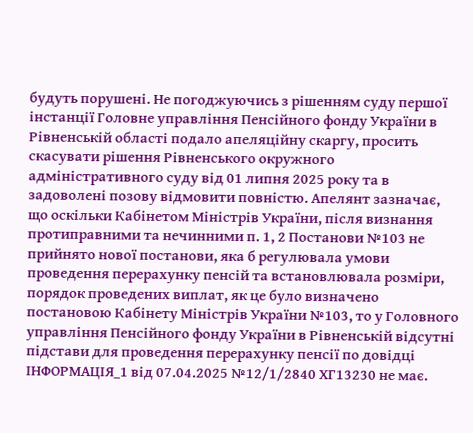будуть порушені. Не погоджуючись з рішенням суду першої інстанції Головне управління Пенсійного фонду України в Рівненській області подало апеляційну скаргу, просить скасувати рішення Рівненського окружного адміністративного суду від 01 липня 2025 року та в задоволені позову відмовити повністю. Апелянт зазначає, що оскільки Кабінетом Міністрів України, після визнання протиправними та нечинними п. 1, 2 Постанови №103 не прийнято нової постанови, яка б регулювала умови проведення перерахунку пенсій та встановлювала розміри, порядок проведених виплат, як це було визначено постановою Кабінету Міністрів України №103, то у Головного управління Пенсійного фонду України в Рівненській відсутні підстави для проведення перерахунку пенсії по довідці ІНФОРМАЦІЯ_1 від 07.04.2025 №12/1/2840 XГ13230 не має.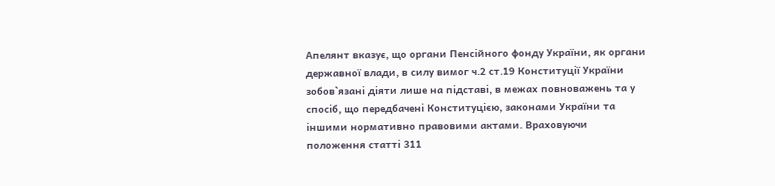Апелянт вказує, що органи Пенсійного фонду України, як органи державної влади, в силу вимог ч.2 ст.19 Конституції України зобов`язані діяти лише на підставі, в межах повноважень та у спосіб, що передбачені Конституцією, законами України та іншими нормативно правовими актами. Враховуючи положення статті 311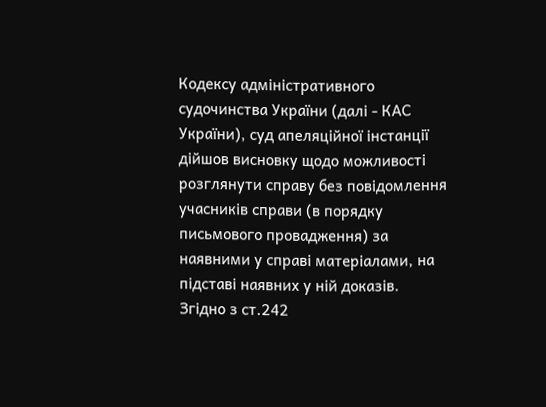Кодексу адміністративного судочинства України (далі - КАС України), суд апеляційної інстанції дійшов висновку щодо можливості розглянути справу без повідомлення учасників справи (в порядку письмового провадження) за наявними у справі матеріалами, на підставі наявних у ній доказів. Згідно з ст.242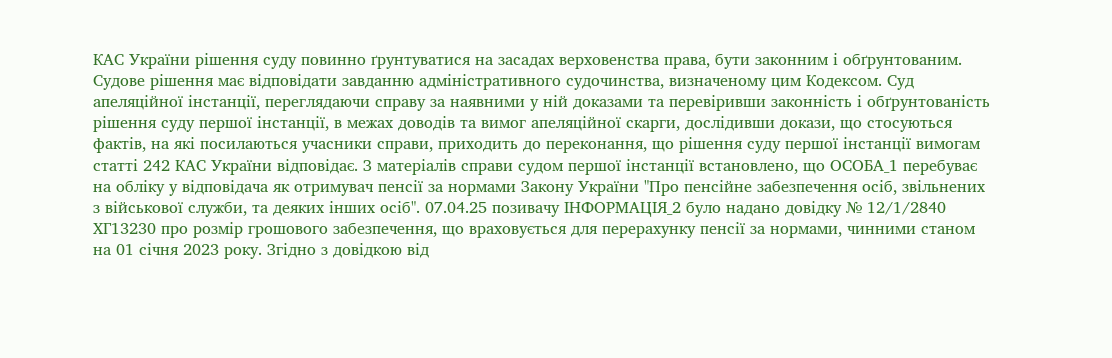КАС України рішення суду повинно ґрунтуватися на засадах верховенства права, бути законним і обґрунтованим. Судове рішення має відповідати завданню адміністративного судочинства, визначеному цим Кодексом. Суд апеляційної інстанції, переглядаючи справу за наявними у ній доказами та перевіривши законність і обґрунтованість рішення суду першої інстанції, в межах доводів та вимог апеляційної скарги, дослідивши докази, що стосуються фактів, на які посилаються учасники справи, приходить до переконання, що рішення суду першої інстанції вимогам статті 242 КАС України відповідає. З матеріалів справи судом першої інстанції встановлено, що ОСОБА_1 перебуває на обліку у відповідача як отримувач пенсії за нормами Закону України "Про пенсійне забезпечення осіб, звільнених з військової служби, та деяких інших осіб". 07.04.25 позивачу ІНФОРМАЦІЯ_2 було надано довідку № 12/1/2840 ХГ13230 про розмір грошового забезпечення, що враховується для перерахунку пенсії за нормами, чинними станом на 01 січня 2023 року. Згідно з довідкою від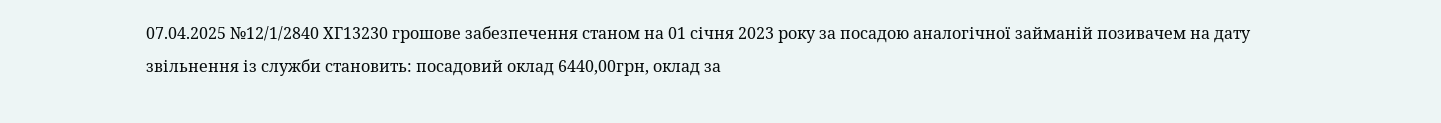07.04.2025 №12/1/2840 ХГ13230 грошове забезпечення станом на 01 січня 2023 року за посадою аналогічної займаній позивачем на дату звільнення із служби становить: посадовий оклад 6440,00грн, оклад за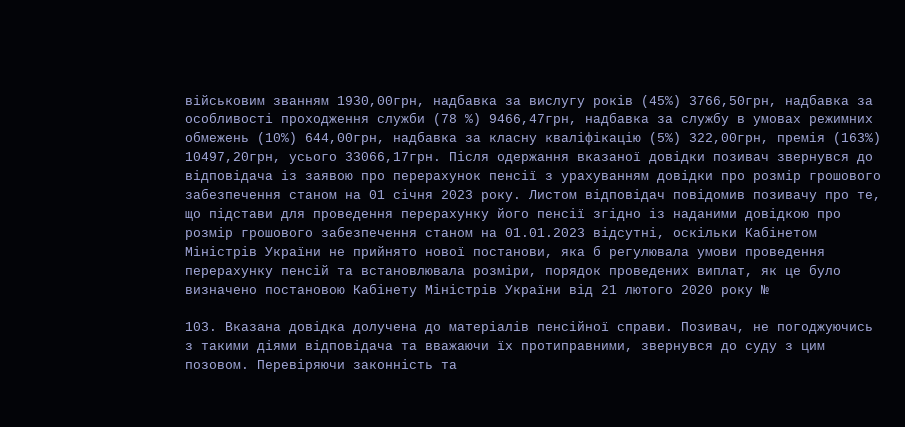військовим званням 1930,00грн, надбавка за вислугу років (45%) 3766,50грн, надбавка за особливості проходження служби (78 %) 9466,47грн, надбавка за службу в умовах режимних обмежень (10%) 644,00грн, надбавка за класну кваліфікацію (5%) 322,00грн, премія (163%) 10497,20грн, усього 33066,17грн. Після одержання вказаної довідки позивач звернувся до відповідача із заявою про перерахунок пенсії з урахуванням довідки про розмір грошового забезпечення станом на 01 січня 2023 року. Листом відповідач повідомив позивачу про те, що підстави для проведення перерахунку його пенсії згідно із наданими довідкою про розмір грошового забезпечення станом на 01.01.2023 відсутні, оскільки Кабінетом Міністрів України не прийнято нової постанови, яка б регулювала умови проведення перерахунку пенсій та встановлювала розміри, порядок проведених виплат, як це було визначено постановою Кабінету Міністрів України від 21 лютого 2020 року №

103. Вказана довідка долучена до матеріалів пенсійної справи. Позивач, не погоджуючись з такими діями відповідача та вважаючи їх протиправними, звернувся до суду з цим позовом. Перевіряючи законність та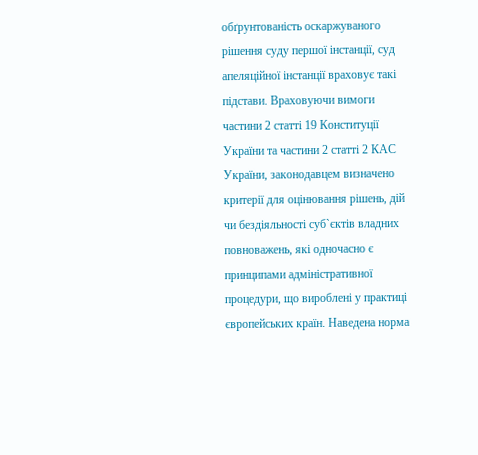обґрунтованість оскаржуваного рішення суду першої інстанції, суд апеляційної інстанції враховує такі підстави. Враховуючи вимоги частини 2 статті 19 Конституції України та частини 2 статті 2 КАС України, законодавцем визначено критерії для оцінювання рішень, дій чи бездіяльності суб`єктів владних повноважень, які одночасно є принципами адміністративної процедури, що вироблені у практиці європейських країн. Наведена норма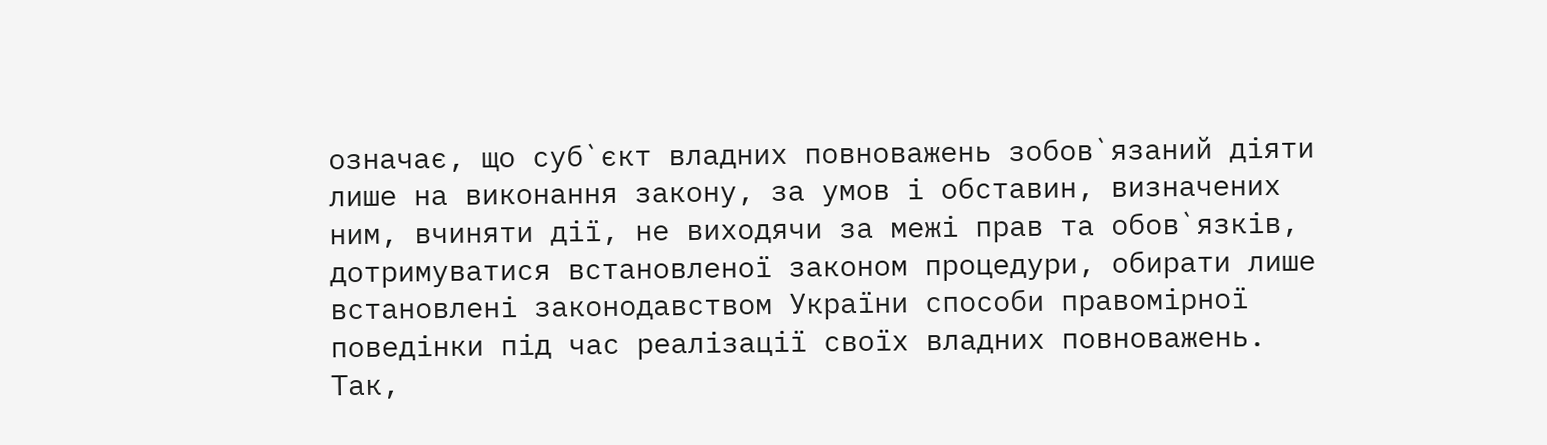означає, що суб`єкт владних повноважень зобов`язаний діяти лише на виконання закону, за умов і обставин, визначених ним, вчиняти дії, не виходячи за межі прав та обов`язків, дотримуватися встановленої законом процедури, обирати лише встановлені законодавством України способи правомірної поведінки під час реалізації своїх владних повноважень. Так,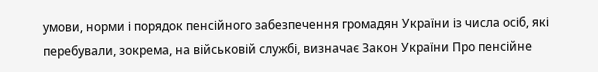умови, норми і порядок пенсійного забезпечення громадян України із числа осіб, які перебували, зокрема, на військовій службі, визначає Закон України Про пенсійне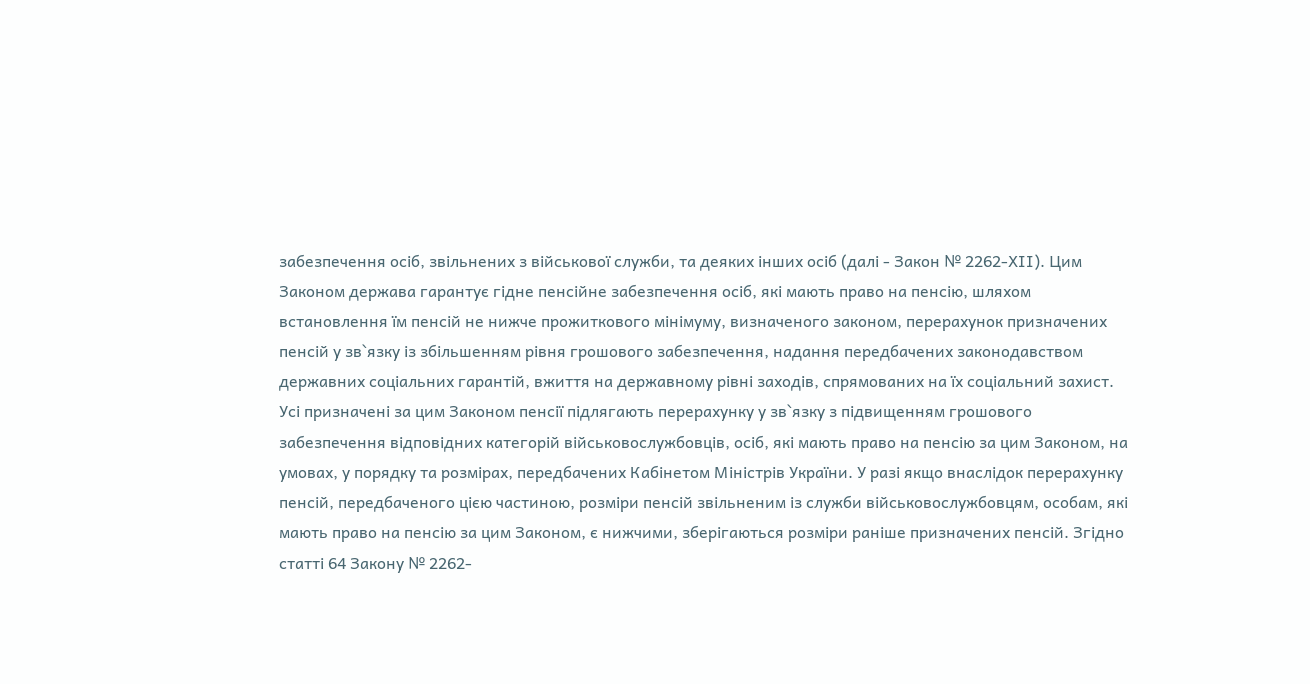забезпечення осіб, звільнених з військової служби, та деяких інших осіб (далі - Закон № 2262-ХІІ). Цим Законом держава гарантує гідне пенсійне забезпечення осіб, які мають право на пенсію, шляхом встановлення їм пенсій не нижче прожиткового мінімуму, визначеного законом, перерахунок призначених пенсій у зв`язку із збільшенням рівня грошового забезпечення, надання передбачених законодавством державних соціальних гарантій, вжиття на державному рівні заходів, спрямованих на їх соціальний захист. Усі призначені за цим Законом пенсії підлягають перерахунку у зв`язку з підвищенням грошового забезпечення відповідних категорій військовослужбовців, осіб, які мають право на пенсію за цим Законом, на умовах, у порядку та розмірах, передбачених Кабінетом Міністрів України. У разі якщо внаслідок перерахунку пенсій, передбаченого цією частиною, розміри пенсій звільненим із служби військовослужбовцям, особам, які мають право на пенсію за цим Законом, є нижчими, зберігаються розміри раніше призначених пенсій. Згідно статті 64 Закону № 2262-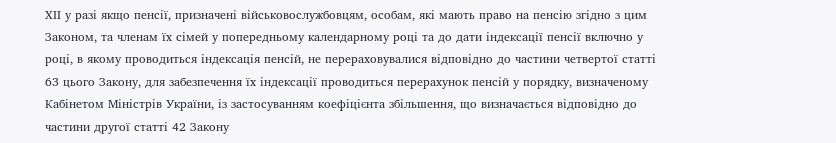ХІІ у разі якщо пенсії, призначені військовослужбовцям, особам, які мають право на пенсію згідно з цим Законом, та членам їх сімей у попередньому календарному році та до дати індексації пенсії включно у році, в якому проводиться індексація пенсій, не перераховувалися відповідно до частини четвертої статті 63 цього Закону, для забезпечення їх індексації проводиться перерахунок пенсій у порядку, визначеному Кабінетом Міністрів України, із застосуванням коефіцієнта збільшення, що визначається відповідно до частини другої статті 42 Закону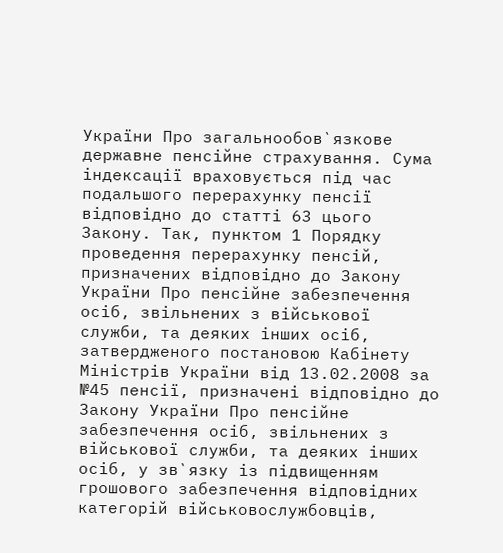України Про загальнообов`язкове державне пенсійне страхування. Сума індексації враховується під час подальшого перерахунку пенсії відповідно до статті 63 цього Закону. Так, пунктом 1 Порядку проведення перерахунку пенсій, призначених відповідно до Закону України Про пенсійне забезпечення осіб, звільнених з військової служби, та деяких інших осіб, затвердженого постановою Кабінету Міністрів України від 13.02.2008 за №45 пенсії, призначені відповідно до Закону України Про пенсійне забезпечення осіб, звільнених з військової служби, та деяких інших осіб, у зв`язку із підвищенням грошового забезпечення відповідних категорій військовослужбовців,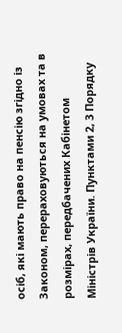осіб, які мають право на пенсію згідно із Законом, перераховуються на умовах та в розмірах, передбачених Кабінетом Міністрів України. Пунктами 2, 3 Порядку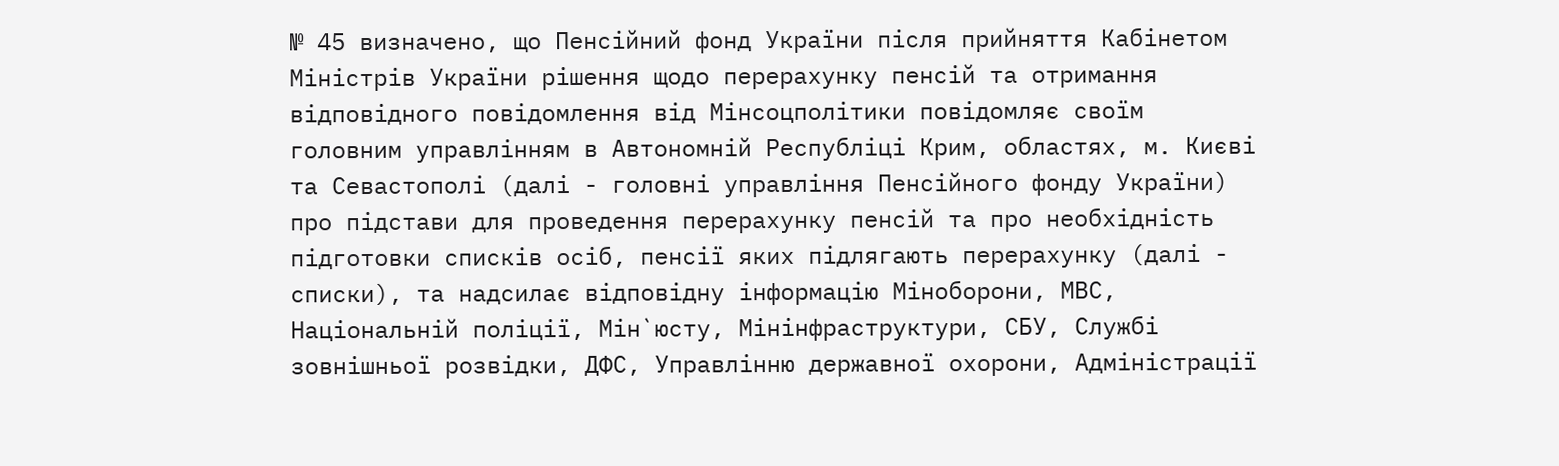№ 45 визначено, що Пенсійний фонд України після прийняття Кабінетом Міністрів України рішення щодо перерахунку пенсій та отримання відповідного повідомлення від Мінсоцполітики повідомляє своїм головним управлінням в Автономній Республіці Крим, областях, м. Києві та Севастополі (далі - головні управління Пенсійного фонду України) про підстави для проведення перерахунку пенсій та про необхідність підготовки списків осіб, пенсії яких підлягають перерахунку (далі - списки), та надсилає відповідну інформацію Міноборони, МВС, Національній поліції, Мін`юсту, Мінінфраструктури, СБУ, Службі зовнішньої розвідки, ДФС, Управлінню державної охорони, Адміністрації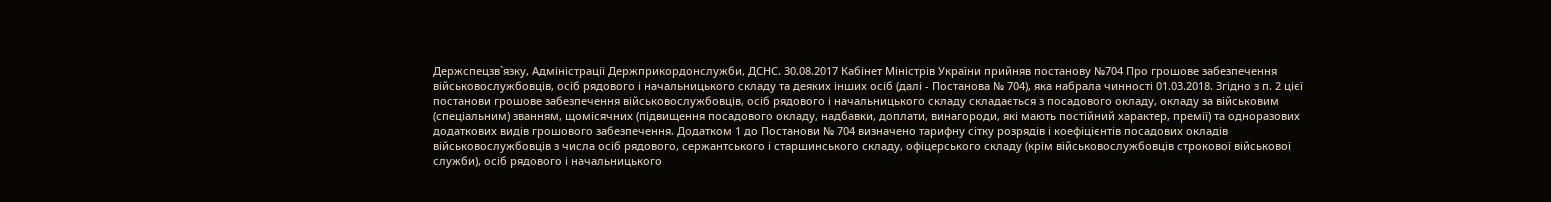Держспецзв`язку, Адміністрації Держприкордонслужби, ДСНС. 30.08.2017 Кабінет Міністрів України прийняв постанову №704 Про грошове забезпечення військовослужбовців, осіб рядового і начальницького складу та деяких інших осіб (далі - Постанова № 704), яка набрала чинності 01.03.2018. Згідно з п. 2 цієї постанови грошове забезпечення військовослужбовців, осіб рядового і начальницького складу складається з посадового окладу, окладу за військовим (спеціальним) званням, щомісячних (підвищення посадового окладу, надбавки, доплати, винагороди, які мають постійний характер, премії) та одноразових додаткових видів грошового забезпечення. Додатком 1 до Постанови № 704 визначено тарифну сітку розрядів і коефіцієнтів посадових окладів військовослужбовців з числа осіб рядового, сержантського і старшинського складу, офіцерського складу (крім військовослужбовців строкової військової служби), осіб рядового і начальницького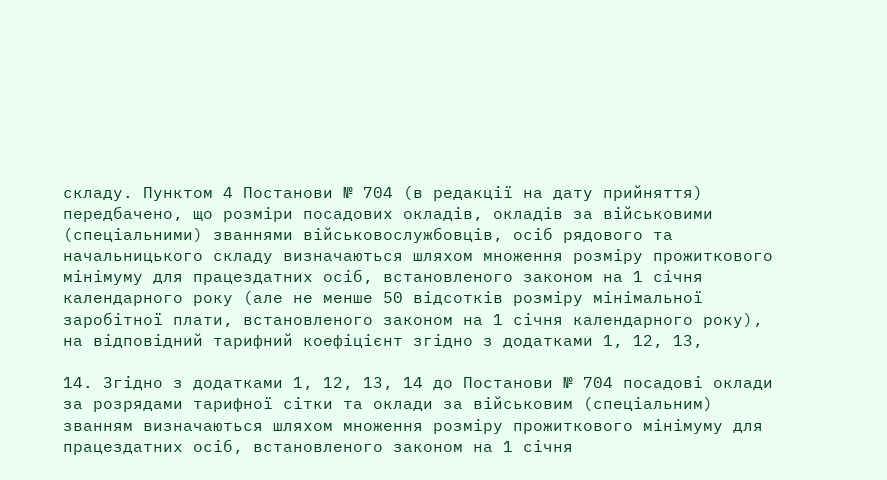складу. Пунктом 4 Постанови № 704 (в редакції на дату прийняття) передбачено, що розміри посадових окладів, окладів за військовими (спеціальними) званнями військовослужбовців, осіб рядового та начальницького складу визначаються шляхом множення розміру прожиткового мінімуму для працездатних осіб, встановленого законом на 1 січня календарного року (але не менше 50 відсотків розміру мінімальної заробітної плати, встановленого законом на 1 січня календарного року), на відповідний тарифний коефіцієнт згідно з додатками 1, 12, 13,

14. Згідно з додатками 1, 12, 13, 14 до Постанови № 704 посадові оклади за розрядами тарифної сітки та оклади за військовим (спеціальним) званням визначаються шляхом множення розміру прожиткового мінімуму для працездатних осіб, встановленого законом на 1 січня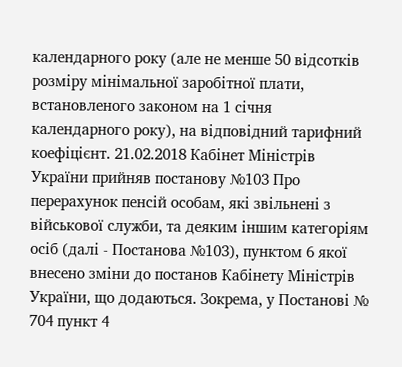календарного року (але не менше 50 відсотків розміру мінімальної заробітної плати, встановленого законом на 1 січня календарного року), на відповідний тарифний коефіцієнт. 21.02.2018 Кабінет Міністрів України прийняв постанову №103 Про перерахунок пенсій особам, які звільнені з військової служби, та деяким іншим категоріям осіб (далі - Постанова №103), пунктом 6 якої внесено зміни до постанов Кабінету Міністрів України, що додаються. Зокрема, у Постанові № 704 пункт 4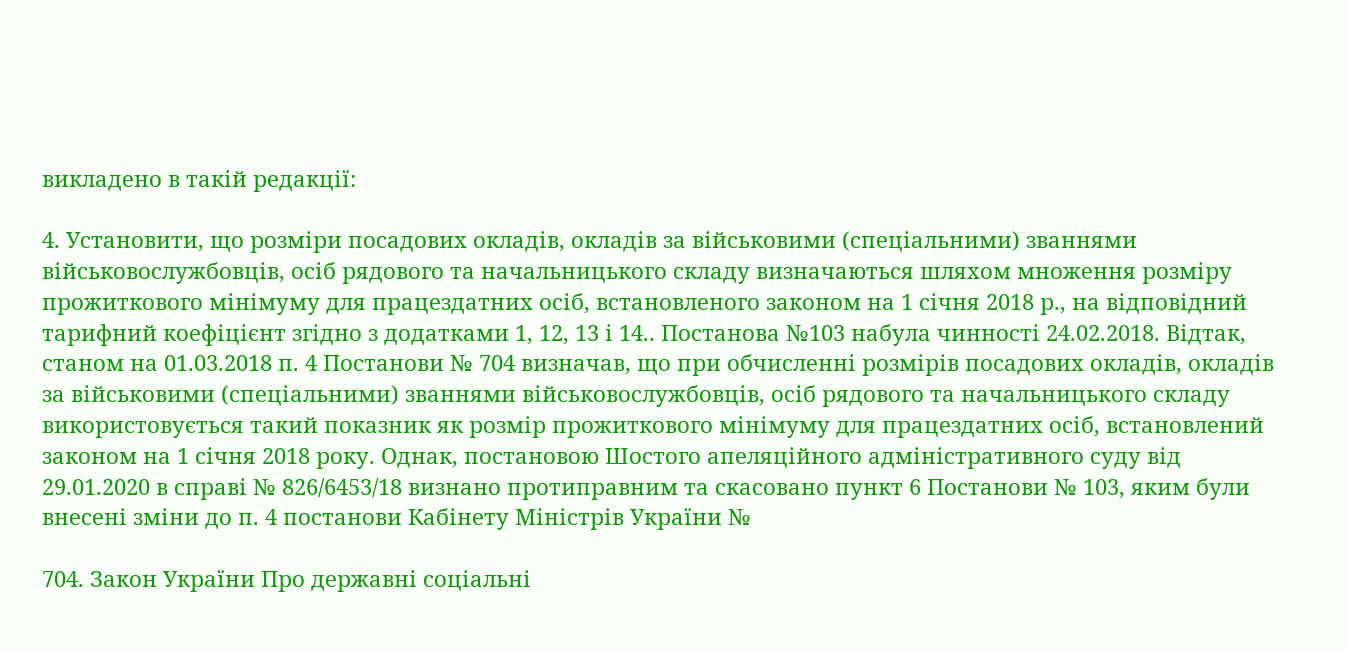викладено в такій редакції:

4. Установити, що розміри посадових окладів, окладів за військовими (спеціальними) званнями військовослужбовців, осіб рядового та начальницького складу визначаються шляхом множення розміру прожиткового мінімуму для працездатних осіб, встановленого законом на 1 січня 2018 р., на відповідний тарифний коефіцієнт згідно з додатками 1, 12, 13 і 14.. Постанова №103 набула чинності 24.02.2018. Відтак, станом на 01.03.2018 п. 4 Постанови № 704 визначав, що при обчисленні розмірів посадових окладів, окладів за військовими (спеціальними) званнями військовослужбовців, осіб рядового та начальницького складу використовується такий показник як розмір прожиткового мінімуму для працездатних осіб, встановлений законом на 1 січня 2018 року. Однак, постановою Шостого апеляційного адміністративного суду від 29.01.2020 в справі № 826/6453/18 визнано протиправним та скасовано пункт 6 Постанови № 103, яким були внесені зміни до п. 4 постанови Кабінету Міністрів України №

704. Закон України Про державні соціальні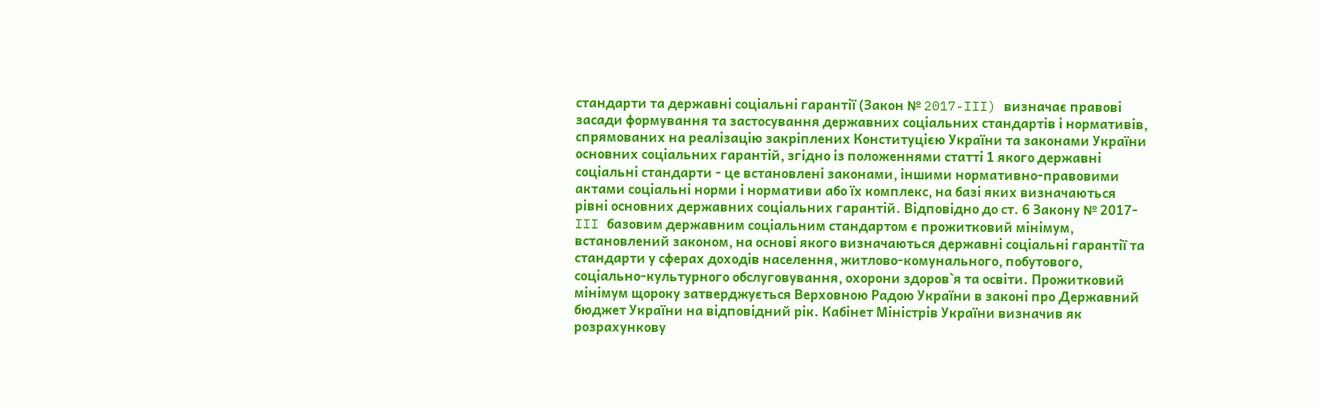стандарти та державні соціальні гарантії (Закон № 2017-III) визначає правові засади формування та застосування державних соціальних стандартів і нормативів, спрямованих на реалізацію закріплених Конституцією України та законами України основних соціальних гарантій, згідно із положеннями статті 1 якого державні соціальні стандарти - це встановлені законами, іншими нормативно-правовими актами соціальні норми і нормативи або їх комплекс, на базі яких визначаються рівні основних державних соціальних гарантій. Відповідно до ст. 6 Закону № 2017-III базовим державним соціальним стандартом є прожитковий мінімум, встановлений законом, на основі якого визначаються державні соціальні гарантії та стандарти у сферах доходів населення, житлово-комунального, побутового, соціально-культурного обслуговування, охорони здоров`я та освіти. Прожитковий мінімум щороку затверджується Верховною Радою України в законі про Державний бюджет України на відповідний рік. Кабінет Міністрів України визначив як розрахункову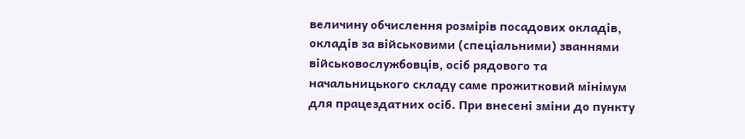величину обчислення розмірів посадових окладів, окладів за військовими (спеціальними) званнями військовослужбовців, осіб рядового та начальницького складу саме прожитковий мінімум для працездатних осіб. При внесені зміни до пункту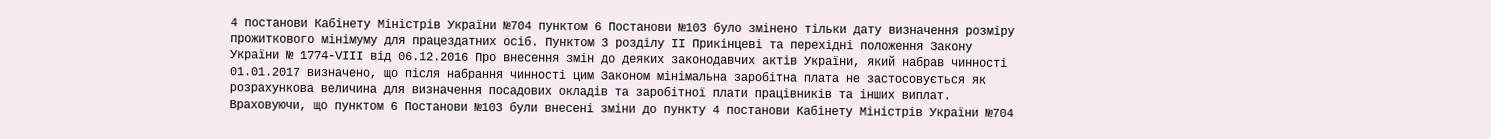4 постанови Кабінету Міністрів України №704 пунктом 6 Постанови №103 було змінено тільки дату визначення розміру прожиткового мінімуму для працездатних осіб. Пунктом 3 розділу II Прикінцеві та перехідні положення Закону України № 1774-VІІІ від 06.12.2016 Про внесення змін до деяких законодавчих актів України, який набрав чинності 01.01.2017 визначено, що після набрання чинності цим Законом мінімальна заробітна плата не застосовується як розрахункова величина для визначення посадових окладів та заробітної плати працівників та інших виплат. Враховуючи, що пунктом 6 Постанови №103 були внесені зміни до пункту 4 постанови Кабінету Міністрів України №704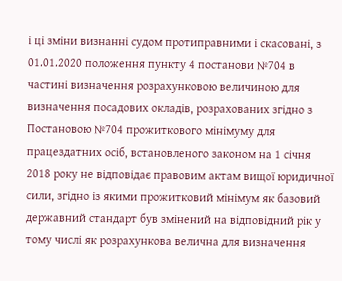і ці зміни визнанні судом протиправними і скасовані, з 01.01.2020 положення пункту 4 постанови №704 в частині визначення розрахунковою величиною для визначення посадових окладів, розрахованих згідно з Постановою №704 прожиткового мінімуму для працездатних осіб, встановленого законом на 1 січня 2018 року не відповідає правовим актам вищої юридичної сили, згідно із якими прожитковий мінімум як базовий державний стандарт був змінений на відповідний рік у тому числі як розрахункова велична для визначення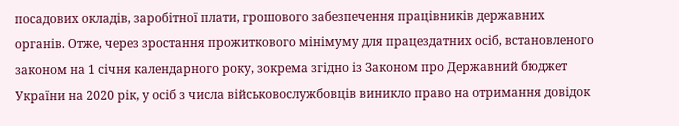посадових окладів, заробітної плати, грошового забезпечення працівників державних органів. Отже, через зростання прожиткового мінімуму для працездатних осіб, встановленого законом на 1 січня календарного року, зокрема згідно із Законом про Державний бюджет України на 2020 рік, у осіб з числа військовослужбовців виникло право на отримання довідок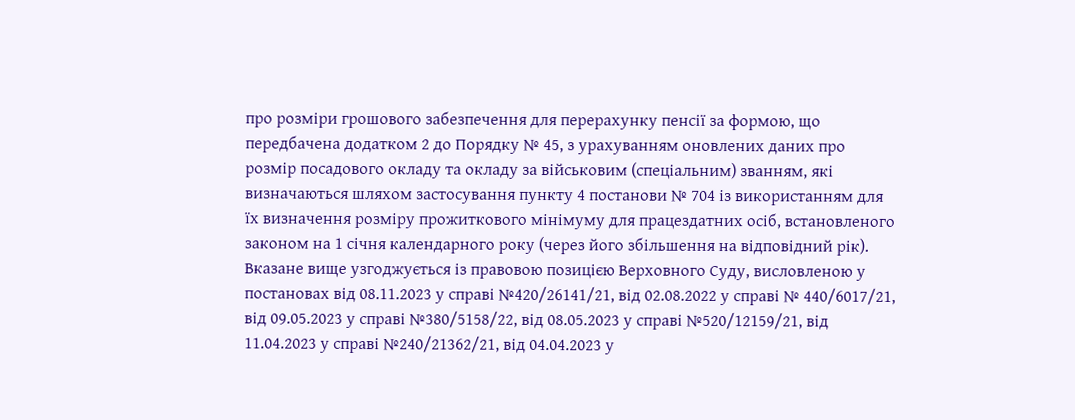про розміри грошового забезпечення для перерахунку пенсії за формою, що передбачена додатком 2 до Порядку № 45, з урахуванням оновлених даних про розмір посадового окладу та окладу за військовим (спеціальним) званням, які визначаються шляхом застосування пункту 4 постанови № 704 із використанням для їх визначення розміру прожиткового мінімуму для працездатних осіб, встановленого законом на 1 січня календарного року (через його збільшення на відповідний рік). Вказане вище узгоджується із правовою позицією Верховного Суду, висловленою у постановах від 08.11.2023 у справі №420/26141/21, від 02.08.2022 у справі № 440/6017/21, від 09.05.2023 у справі №380/5158/22, від 08.05.2023 у справі №520/12159/21, від 11.04.2023 у справі №240/21362/21, від 04.04.2023 у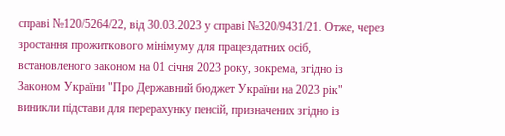справі №120/5264/22, від 30.03.2023 у справі №320/9431/21. Отже, через зростання прожиткового мінімуму для працездатних осіб, встановленого законом на 01 січня 2023 року, зокрема, згідно із Законом України "Про Державний бюджет України на 2023 рік" виникли підстави для перерахунку пенсій, призначених згідно із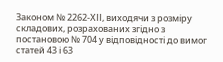Законом № 2262-ХІІ, виходячи з розміру складових, розрахованих згідно з постановою № 704 у відповідності до вимог статей 43 і 63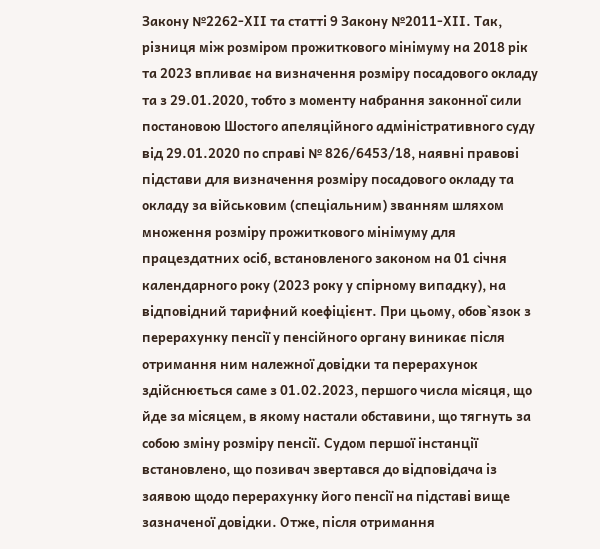Закону №2262-ХІІ та статті 9 Закону №2011-ХІІ. Так, різниця між розміром прожиткового мінімуму на 2018 рік та 2023 впливає на визначення розміру посадового окладу та з 29.01.2020, тобто з моменту набрання законної сили постановою Шостого апеляційного адміністративного суду від 29.01.2020 по справі № 826/6453/18, наявні правові підстави для визначення розміру посадового окладу та окладу за військовим (спеціальним) званням шляхом множення розміру прожиткового мінімуму для працездатних осіб, встановленого законом на 01 січня календарного року (2023 року у спірному випадку), на відповідний тарифний коефіцієнт. При цьому, обов`язок з перерахунку пенсії у пенсійного органу виникає після отримання ним належної довідки та перерахунок здійснюється саме з 01.02.2023, першого числа місяця, що йде за місяцем, в якому настали обставини, що тягнуть за собою зміну розміру пенсії. Судом першої інстанції встановлено, що позивач звертався до відповідача із заявою щодо перерахунку його пенсії на підставі вище зазначеної довідки. Отже, після отримання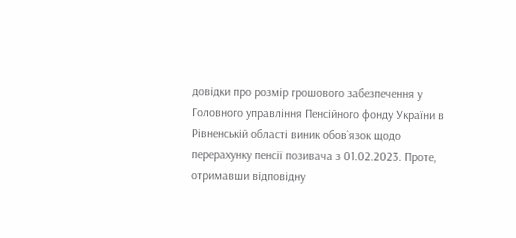довідки про розмір грошового забезпечення у Головного управління Пенсійного фонду України в Рівненській області виник обов`язок щодо перерахунку пенсії позивача з 01.02.2023. Проте, отримавши відповідну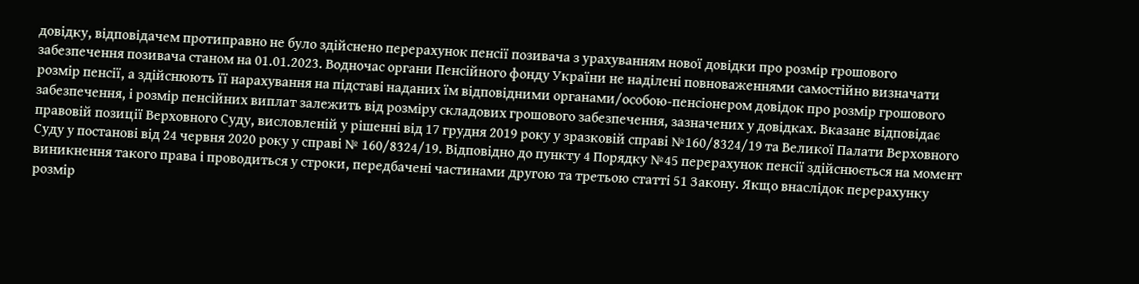довідку, відповідачем протиправно не було здійснено перерахунок пенсії позивача з урахуванням нової довідки про розмір грошового забезпечення позивача станом на 01.01.2023. Водночас органи Пенсійного фонду України не наділені повноваженнями самостійно визначати розмір пенсії, а здійснюють її нарахування на підставі наданих їм відповідними органами/особою-пенсіонером довідок про розмір грошового забезпечення, і розмір пенсійних виплат залежить від розміру складових грошового забезпечення, зазначених у довідках. Вказане відповідає правовій позиції Верховного Суду, висловленій у рішенні від 17 грудня 2019 року у зразковій справі №160/8324/19 та Великої Палати Верховного Суду у постанові від 24 червня 2020 року у справі № 160/8324/19. Відповідно до пункту 4 Порядку №45 перерахунок пенсії здійснюється на момент виникнення такого права і проводиться у строки, передбачені частинами другою та третьою статті 51 Закону. Якщо внаслідок перерахунку розмір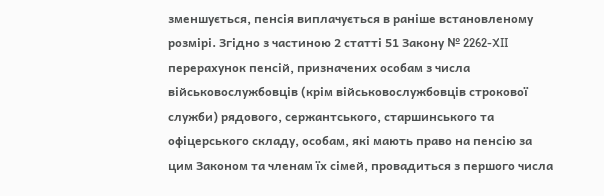зменшується, пенсія виплачується в раніше встановленому розмірі. Згідно з частиною 2 статті 51 Закону № 2262-XII перерахунок пенсій, призначених особам з числа військовослужбовців (крім військовослужбовців строкової служби) рядового, сержантського, старшинського та офіцерського складу, особам, які мають право на пенсію за цим Законом та членам їх сімей, провадиться з першого числа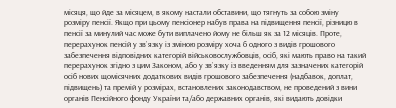місяця, що йде за місяцем, в якому настали обставини, що тягнуть за собою зміну розміру пенсії. Якщо при цьому пенсіонер набув права на підвищення пенсії, різницю в пенсії за минулий час може бути виплачено йому не більш як за 12 місяців. Проте, перерахунок пенсій у зв`язку із зміною розміру хоча б одного з видів грошового забезпечення відповідних категорій військовослужбовців, осіб, які мають право на такий перерахунок згідно з цим Законом, або у зв`язку із введенням для зазначених категорій осіб нових щомісячних додаткових видів грошового забезпечення (надбавок, доплат, підвищень) та премій у розмірах, встановлених законодавством, не проведений з вини органів Пенсійного фонду України та/або державних органів, які видають довідки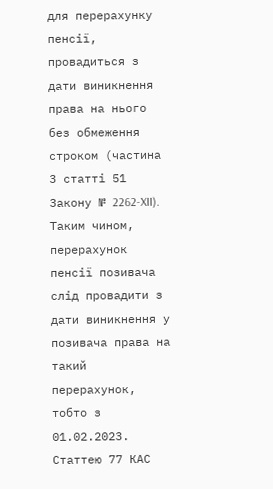для перерахунку пенсії, провадиться з дати виникнення права на нього без обмеження строком (частина 3 статті 51 Закону № 2262-XII). Таким чином, перерахунок пенсії позивача слід провадити з дати виникнення у позивача права на такий перерахунок, тобто з 01.02.2023. Статтею 77 КАС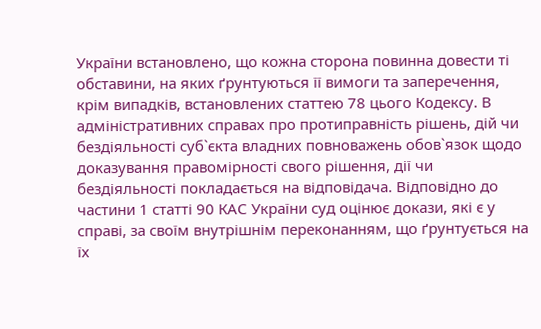України встановлено, що кожна сторона повинна довести ті обставини, на яких ґрунтуються її вимоги та заперечення, крім випадків, встановлених статтею 78 цього Кодексу. В адміністративних справах про протиправність рішень, дій чи бездіяльності суб`єкта владних повноважень обов`язок щодо доказування правомірності свого рішення, дії чи бездіяльності покладається на відповідача. Відповідно до частини 1 статті 90 КАС України суд оцінює докази, які є у справі, за своїм внутрішнім переконанням, що ґрунтується на їх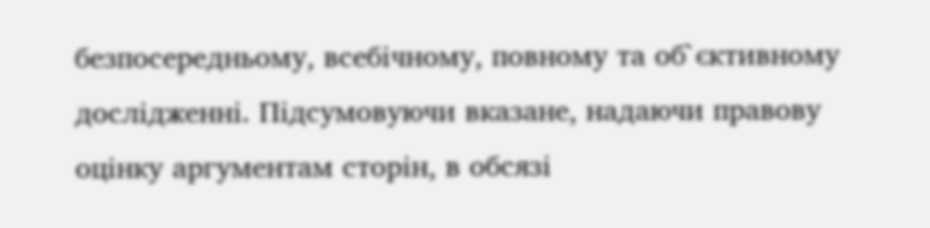безпосередньому, всебічному, повному та об`єктивному дослідженні. Підсумовуючи вказане, надаючи правову оцінку аргументам сторін, в обсязі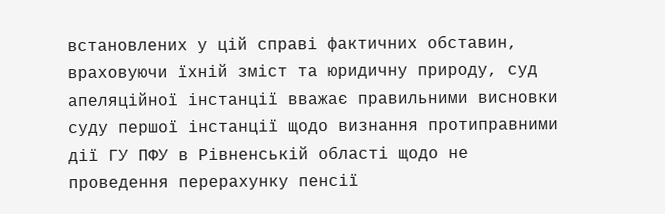встановлених у цій справі фактичних обставин, враховуючи їхній зміст та юридичну природу, суд апеляційної інстанції вважає правильними висновки суду першої інстанції щодо визнання протиправними дії ГУ ПФУ в Рівненській області щодо не проведення перерахунку пенсії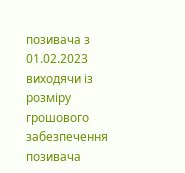позивача з 01.02.2023 виходячи із розміру грошового забезпечення позивача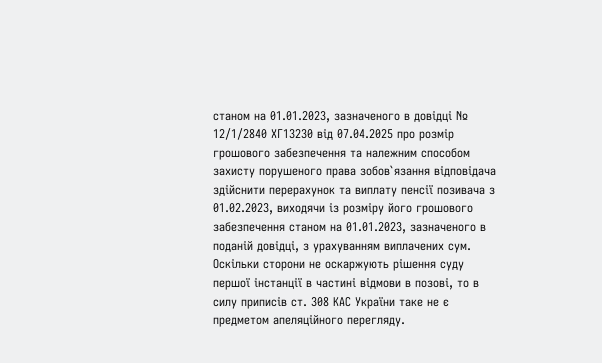станом на 01.01.2023, зазначеного в довідці № 12/1/2840 XГ13230 від 07.04.2025 про розмір грошового забезпечення та належним способом захисту порушеного права зобов`язання відповідача здійснити перерахунок та виплату пенсії позивача з 01.02.2023, виходячи із розміру його грошового забезпечення станом на 01.01.2023, зазначеного в поданій довідці, з урахуванням виплачених сум. Оскільки сторони не оскаржують рішення суду першої інстанції в частині відмови в позові, то в силу приписів ст. 308 КАС України таке не є предметом апеляційного перегляду.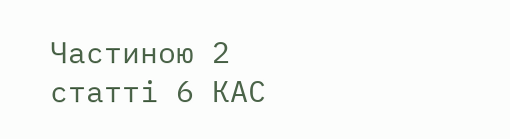Частиною 2 статті 6 КАС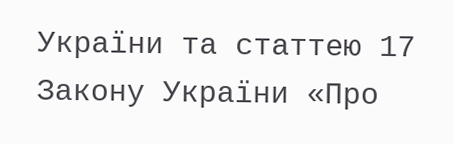України та статтею 17 Закону України «Про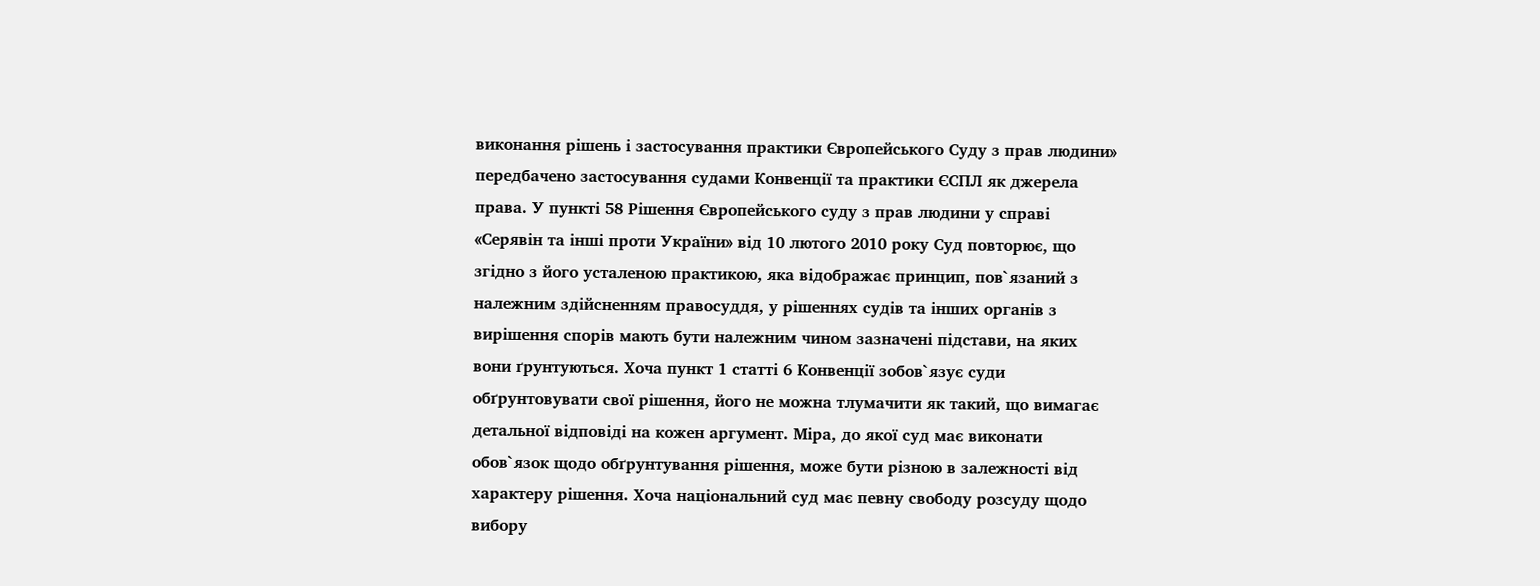виконання рішень і застосування практики Європейського Суду з прав людини» передбачено застосування судами Конвенції та практики ЄСПЛ як джерела права. У пункті 58 Рішення Європейського суду з прав людини у справі «Серявін та інші проти України» від 10 лютого 2010 року Суд повторює, що згідно з його усталеною практикою, яка відображає принцип, пов`язаний з належним здійсненням правосуддя, у рішеннях судів та інших органів з вирішення спорів мають бути належним чином зазначені підстави, на яких вони ґрунтуються. Хоча пункт 1 статті 6 Конвенції зобов`язує суди обґрунтовувати свої рішення, його не можна тлумачити як такий, що вимагає детальної відповіді на кожен аргумент. Міра, до якої суд має виконати обов`язок щодо обґрунтування рішення, може бути різною в залежності від характеру рішення. Хоча національний суд має певну свободу розсуду щодо вибору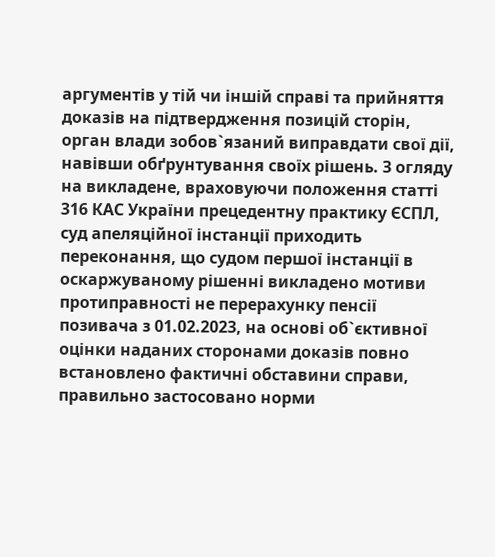аргументів у тій чи іншій справі та прийняття доказів на підтвердження позицій сторін, орган влади зобов`язаний виправдати свої дії, навівши обґрунтування своїх рішень. З огляду на викладене, враховуючи положення статті 316 КАС України прецедентну практику ЄСПЛ, суд апеляційної інстанції приходить переконання, що судом першої інстанції в оскаржуваному рішенні викладено мотиви протиправності не перерахунку пенсії позивача з 01.02.2023, на основі об`єктивної оцінки наданих сторонами доказів повно встановлено фактичні обставини справи, правильно застосовано норми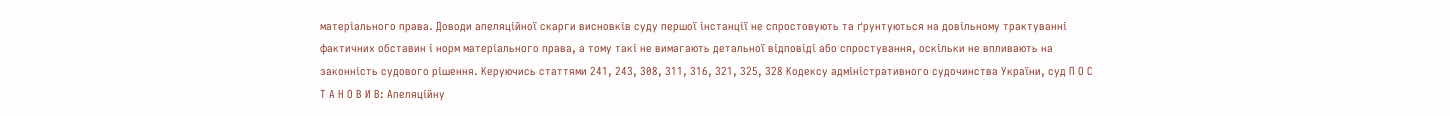матеріального права. Доводи апеляційної скарги висновків суду першої інстанції не спростовують та ґрунтуються на довільному трактуванні фактичних обставин і норм матеріального права, а тому такі не вимагають детальної відповіді або спростування, оскільки не впливають на законність судового рішення. Керуючись статтями 241, 243, 308, 311, 316, 321, 325, 328 Кодексу адміністративного судочинства України, суд П О С Т А Н О В И В: Апеляційну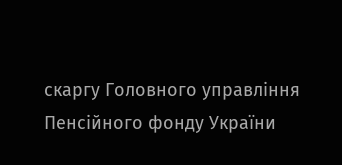скаргу Головного управління Пенсійного фонду України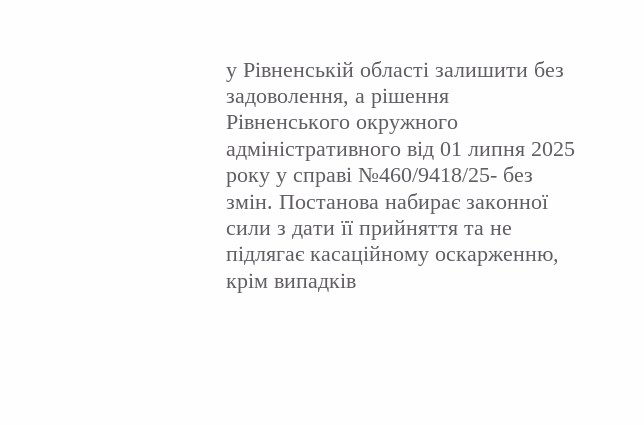у Рівненській області залишити без задоволення, а рішення Рівненського окружного адміністративного від 01 липня 2025 року у справі №460/9418/25- без змін. Постанова набирає законної сили з дати її прийняття та не підлягає касаційному оскарженню, крім випадків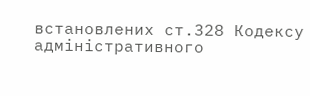встановлених ст.328 Кодексу адміністративного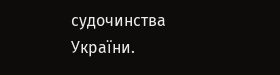судочинства України.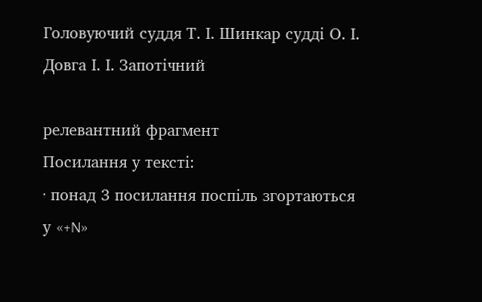Головуючий суддя Т. І. Шинкар судді О. І. Довга І. І. Запотічний

релевантний фрагмент
Посилання у тексті:
· понад 3 посилання поспіль згортаються у «+N»